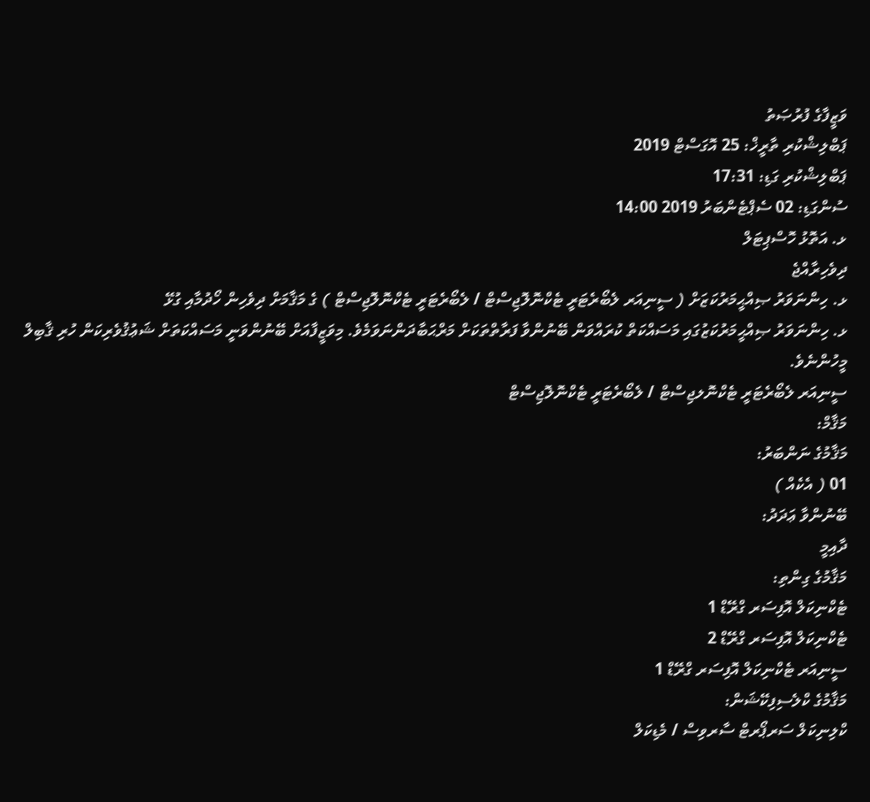ވަޒީފާގެ ފުރުޞަތު
ޕަބްލިޝްކުރި ތާރީޚް: 25 އޮގަސްޓް 2019
ޕަބްލިޝްކުރި ގަޑި: 17:31
ސުންގަޑި: 02 ސެޕްޓެންބަރު 2019 14:00
ޅ. އަތޮޅު ހޮސްޕިޓަލް
ދިވެހިރާއްޖެ
ޅ. ހިންނަވަރު ޞިއްޙީމަރުކަޒަށް ( ސީނިއަރ ލެބޯރެޓަރީ ޓެކްނޮލޮޖިސްޓް / ލެބޯރެޓަރީ ޓެކްނޮލޮޖިސްޓް ) ގެ މަޤާމަށް ދިވެހިން ހޯދުމާއި ގުޅޭ
ޅ. ހިންނަވަރު ޞިއްޙީމަރުކަޒުގައި މަސައްކަތް ކުރައްވަން ބޭނުންވާ ފަރާތްތަކަށް މަރްޙަބާދަންނަވަމެވެ. މިވަޒީފާއަށް ބޭނުންވަނީ މަސައްކަތަށް ޝަޢުޤުވެރިކަން ހުރި ޤާބިލް މީހުންނެވެ.
ސީނިއަރ ލެބޯރެޓަރީ ޓެކްނޮލޖިސްޓް / ލެބޯރެޓަރީ ޓެކްނޮލޮޖިސްޓް
މަޤާމް:
މަޤާމުގެ ނަންބަރު:
01 ( އެކެއް )
ބޭނުންވާ ޢަދަދު:
ދާއިމީ
މަޤާމުގެ ގިންތި:
ޓެކްނިކަލް އޮފިސަރ ގްރޭޑް 1
ޓެކްނިކަލް އޮފިސަރ ގްރޭޑް 2
ސީނިއަރ ޓެކްނިކަލް އޮފިސަރ ގްރޭޑް 1
މަޤާމުގެ ކްލެސިފިކޭޝަން:
ކްލިނިކަލް ސަރޕޯރޓް ސާރވިސް / މެޑިކަލް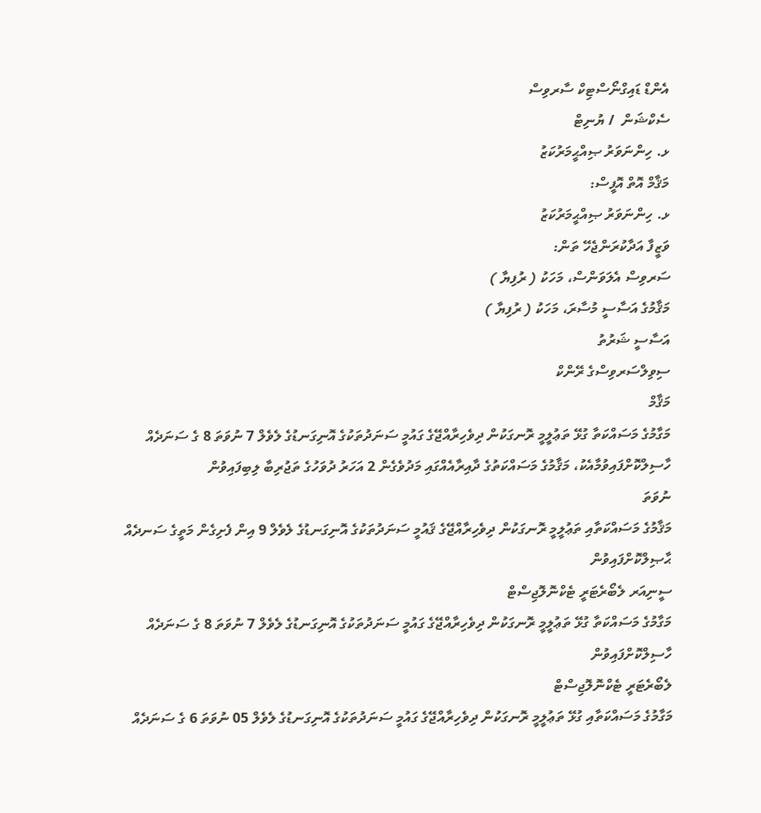އެންޑް ޑައިގްނޯސްޓިކް ސާރވިސް
ސެކްޝަން  / ޔުނިޓް
ޅ. ހިންނަވަރު ޞިއްޙީމަރުކަޒު
މަޤާމް އޮތް އޮފީސް:
ޅ. ހިންނަވަރު ޞިއްޙީމަރުކަޒު
ވަޒީފާ އަދާކުރަންޖެހޭ ތަން:
ސަރވިސް އެލަވަންސް، މަހަކު ( ރުފިޔާ )
މަޤާމުގެ އަސާސީ މުސާރަ، މަހަކު ( ރުފިޔާ )
އަސާސީ ޝަރުތު
ސިވިލްސަރވިސްގެ ރޭންކް
މަޤާމް
މަގާމުގެ މަސައްކަތާ ގުޅޭ ތަޢުލީމީ ރޮނގަކުން ދިވެހިރާއްޖޭގެ ގައުމީ ސަނަދުތަކުގެ އޮނިގަނޑުގެ ލެވެލް 7 ނުވަތަ 8 ގެ ސަނަދެއް ހާސިލްކޮށްފައިވުމާއެކު، މަޤާމުގެ މަސައްކަތުގެ ދާއިރާއެއްގައި މަދުވެގެން 2 އަހަރު ދުވަހުގެ ތަޖުރިބާ ލިބިފައިވުން
ނުވަތަ
މަޤާމުގެ މަސައްކަތާއި ތަޢުލީމީ ރޮނގަކުން ދިވެހިރާއްޖޭގެ ޤައުމީ ސަނަދުތަކުގެ އޮނިގަނޑުގެ ލެވެލް 9 އިން ފެށިގެން މަތީގެ ސަނދެއް ޙާޞިލްކޮށްފައިވުން
ސީނިއަރ ލެބޯރެޓަރީ ޓެކްނޮލޮޖިސްޓް
މަގާމުގެ މަސައްކަތާ ގުޅޭ ތަޢުލީމީ ރޮނގަކުން ދިވެހިރާއްޖޭގެ ގައުމީ ސަނަދުތަކުގެ އޮނިގަނޑުގެ ލެވެލް 7 ނުވަތަ 8 ގެ ސަނަދެއް ހާސިލްކޮށްފައިވުން
ލެބޯރެޓަރީ ޓެކްނޮލޮޖިސްޓް
މަގާމުގެ މަސައްކަތާއި ގުޅޭ ތަޢުލީމީ ރޮނގަކުން ދިވެހިރާއްޖޭގެ ގައުމީ ސަނަދުތަކުގެ އޮނިގަނޑުގެ ލެވެލް 05 ނުވަތަ 6 ގެ ސަނަދެއް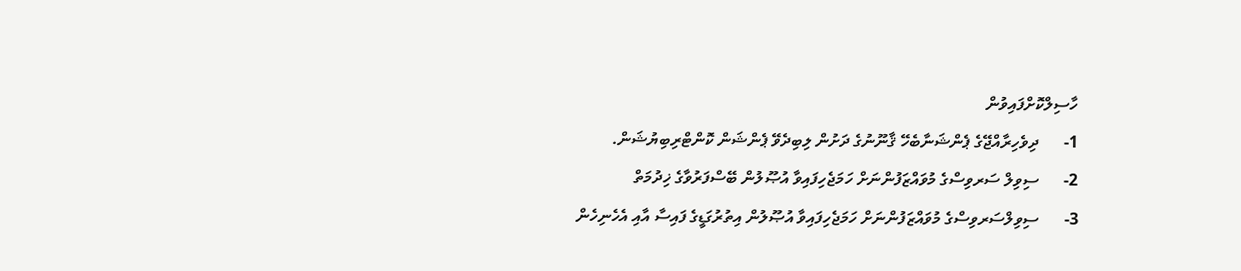ހާސިލްކޮށްފައިވުން
1-      ދިވެހިރާއްޖޭގެ ޕެންޝަނާބެހޭ ޤާނޫނުގެ ދަށުން ލިބިދެވޭ ޕެންޝަން ކޮންޓްރިބިޔުޝަން.
2-      ސިވިލް ސަރވިސްގެ މުވައްޒަފުންނަށް ހަމަޖެހިފައިވާ އުޞޫލުން ބޭސްފަރުވާގެ ޚިދުމަތް
3-      ސިވިލްސަރވިސްގެ މުވައްޒަފުންނަށް ހަމަޖެހިފައިވާ އުޞޫލުން އިތުރުގަޑީގެ ފައިސާ އާއި އެހެނިހެން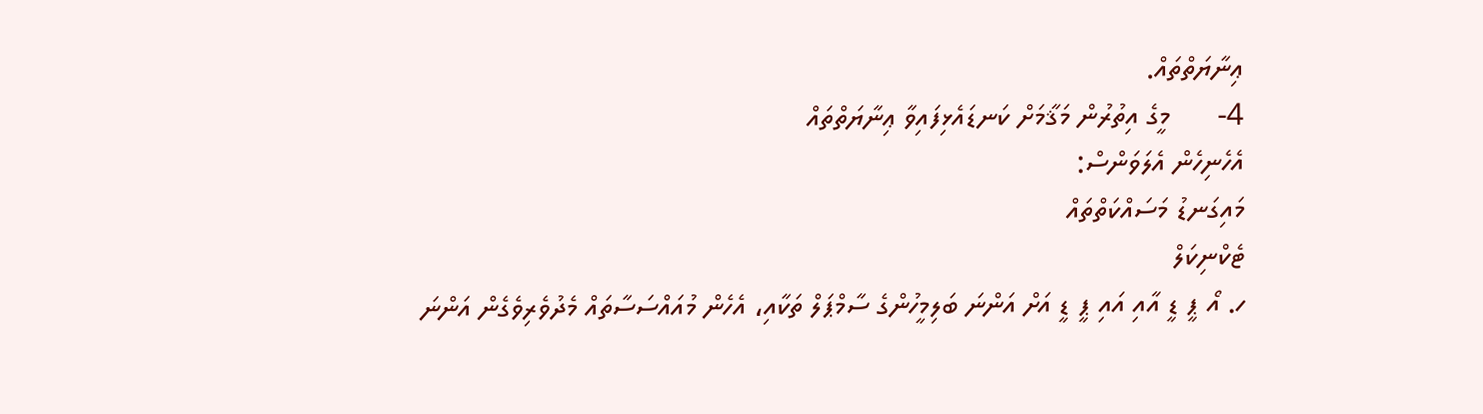ޢިނާޔަތްތައް.
4-      މީގެ އިތުރުން މަޤާމަށް ކަނޑައެޅިފައިވާ ޢިނާޔަތްތައް
އެހެނިހެން އެލަވަންސް:
މައިގަނޑު މަސައްކަތްތައް
ޓެކްނިކަލް
ހ. އޯ ޕީ ޑީ އާއި އައި ޕީ ޑީ އަށް އަންނަ ބަލިމީހުންގެ ސާމްޕަލް ތަކާއި، އެހެން މުއައްސަސާތައް މެދުވެރިވެގެން އަންނަ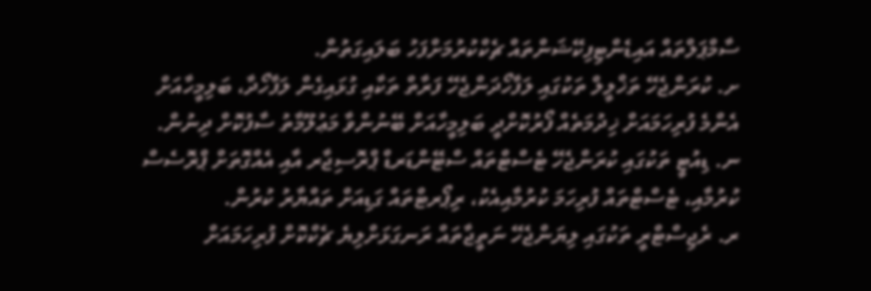ސާމްޕަލްތައް އައިޑެންޓިފިކޭޝަންތައް ޗެކްކުރުމަށްފަހު ބަލައިގަތުން.
ށ. ކުރަންޖެހޭ ތަޚްލީލް ތަކުގައި ލަފާހޯދަންޖެހޭ ފަރާތް ތަކާއި ގުޅައިގެން ލަފާހޯދާ، ބަލިމީހާއަށް އެންމެ ފުރިހަމައަށް ޚިދުމަތެއް ފޯރުކޮށްދީ ބަލިމީހާއަށް ބޭނުންވާ މަޢުލޫމާތު ސާފުކޮށް ދިނުން.
ނ. ޑިއުޓީ ތަކުގައި ކުރަންޖެހޭ ޓެސްޓްތައް ސްޓޭންޑަރޑް ޕްރޮސިޖާރ އާއި އެއްގޮތަށް ޕްރޮސެސް ކުރުމާއި، ޓެސްޓްތައް ފުރިހަމަ ކުރުމާއިއެކު، ރިޕޯރޓްތައް ގަޑިއަށް ތައްޔާރު ކުރުން.
ރ. ރެޖިސްޓްރީ ތަކުގައި ލިޔަންޖެހޭ ނަތީޖާތައް ރަނގަޅަށްލިޔެ ޗެކްކޮށް ފުރިހަމައަށް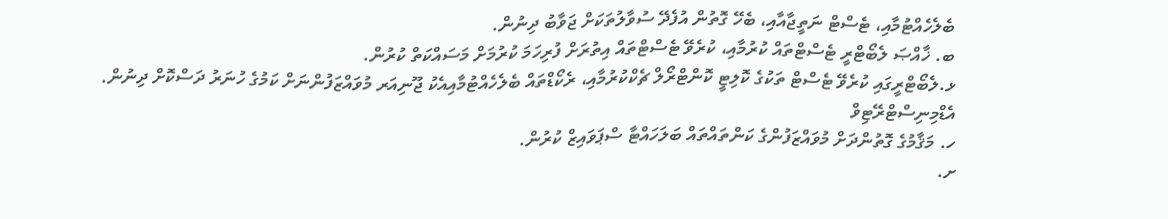ބެލެހެއްޓުމާއި، ޓެސްޓް ނަތީޖާއާއި، ބެހޭ ގޮތުން އުފެދޭ ސުވާލުތަކަށް ޖަވާބު ދިނުން.
ބ. ޚާއްޞަ ލެބޯޓްރީ ޓެސްޓްތައް ކުރުމާއި، ކުރެވޭ ޓެސްޓްތައް އިތުރަށް ފުރިހަމަ ކުރުމަށް މަސައްކަތް ކުރުން.
ޅ.ލެބޯޓްރީގައި ކުރެވޭ ޓެސްޓް ތަކުގެ ކޮލިޓީ ކޮންޓްރޯލް ޗެކްކުރުމާއި، ރެކޯޑްތައް ބެލެހެއްޓުމާއިއެކު ޖޫނިއަރ މުވައްޒަފުންނަށް ކަމުގެ ހުނަރު ދަސްކޮށް ދިނުން.
އެޑްމިނިސްޓްރޭޓިވް
ހ. މަޤާމުގެ ގޮތުންދަށް މުވައްޒަފުންގެ ކަންތައްތައް ބަލަހައްޓާ ސްޕަވައިޒް ކުރުން.
ށ.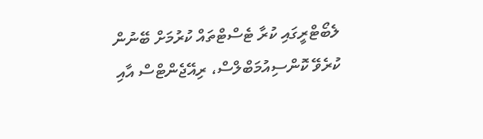ލެބޯޓްރީގައި ކުރާ ޓެސްޓްތައް ކުރުމަށް ބޭނުން ކުރެވޭ ކޮންސިއުމަބްލްސް، ރިއޭޖެންޓްސް އާއި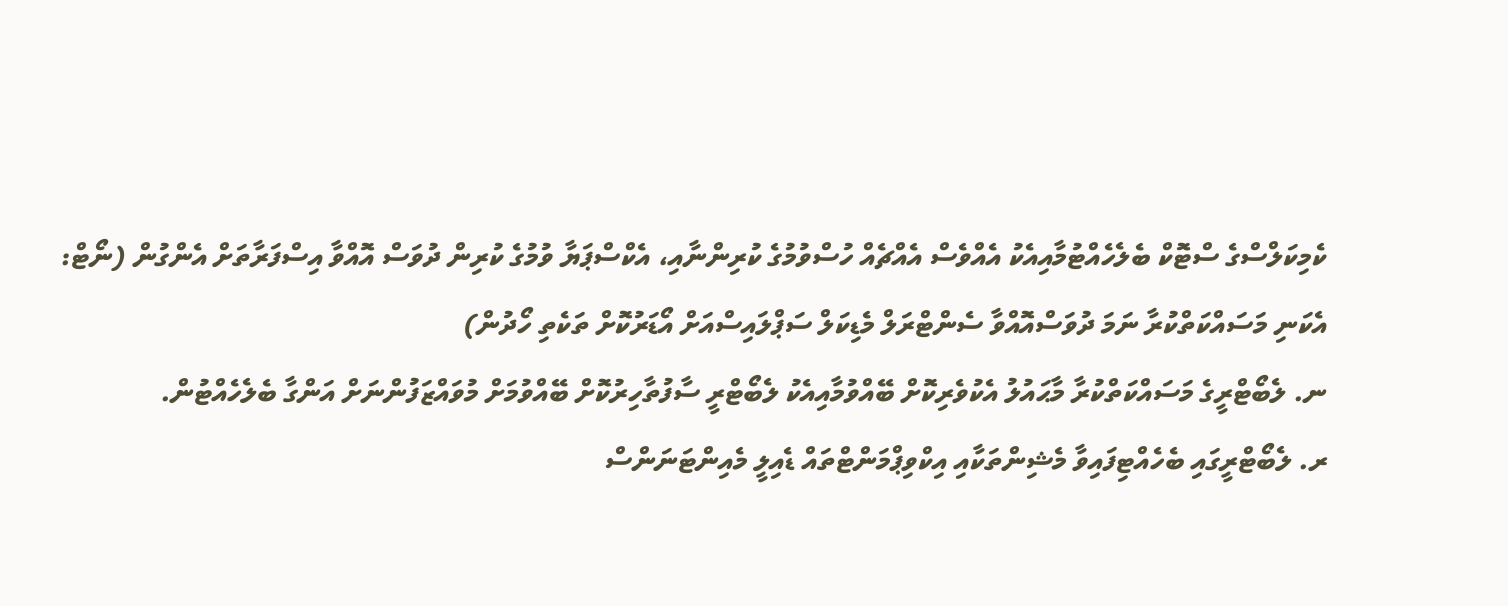ކެމިކަލްސްގެ ސްޓޮކް ބެލެހެއްޓުމާއިއެކު އެއްވެސް އެއްޗެއް ހުސްވުމުގެ ކުރިންނާއި، އެކްސްޕަޔާ ވުމުގެ ކުރިން ދުވަސް އޮއްވާ އިސްފަރާތަށް އެންގުން (ނޯޓް: އެކަނި މަސައްކަތްކުރާ ނަމަ ދުވަސްއޮއްވާ ސެންޓްރަލް މެޑިކަލް ސަޕްލައިސްއަށް އޯޑަރުކޮށް ތަކެތި ހޯދުން)
ނ. ލެބޯޓްރީގެ މަސައްކަތްކުރާ މާޙައުލު އެކުވެރިކޮށް ބޭއްވުމާއިއެކު ލެބޯޓްރީ ސާފުތާހިރުކޮށް ބޭއްވުމަށް މުވައްޒަފުންނަށް އަންގާ ބެލެހެއްޓުން.
ރ. ލެބޯޓްރީގައި ބެހެއްޓިފައިވާ މެޝިންތަކާއި އިކްވިޕްމަންޓްތައް ޑެއިލީ މެއިންޓަނަންސް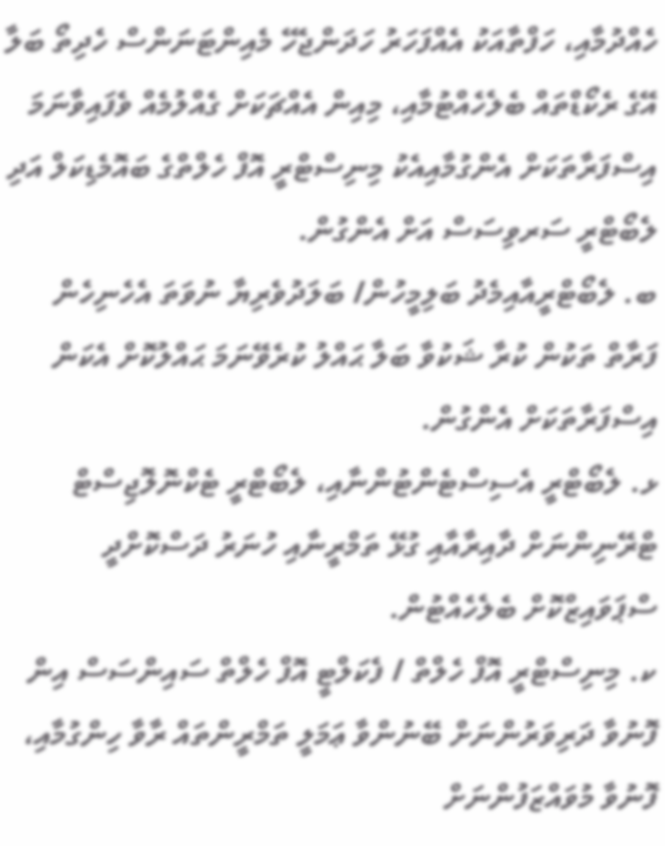ހެއްދުމާއި، ހަފްތާއަކު އެއްފަހަރު ހަދަންޖެހޭ މެއިންޓަނަންސް ހެދިތޯ ބަލާ އޭގެ ރެކޯޑްތައް ބެލެހެއްޓުމާއި، މިއިން އެއްޗަކަށް ގެއްލުމެއް ވެފައިވާނަމަ އިސްފަރާތަކަށް އެންގުމާއިއެކު މިނިސްޓްރީ އޮފް ހެލްތްގެ ބައޮމެޑިކަލް އަދި ލެބޯޓްރީ ސަރވިސަސް އަށް އެންގުން.
ބ. ލެބޯޓްރީއާއިމެދު ބަލިމީހުން/ ބަލަދުވެރިޔާ ނުވަތަ އެހެނިހެން ފަރާތް ތަކުން ކުރާ ޝަކުވާ ބަލާ ޙައްލު ކުރެވޭނަމަ ޙައްލުކޮށް އެކަން އިސްފަރާތަކަށް އެންގުން.
ޅ. ލެބޯޓްރީ އެސިސްޓެންޓުންނާއި، ލެބޯޓްރީ ޓެކްނޮލޮޖިސްޓް ޓްރޭނިންނަށް ދާއިރާއާއި ގުޅޭ ތަމްރީނާއި ހުނަރު ދަސްކޮށްދީ ސްޕަވައިޒްކޮށް ބެލެހެއްޓުން.
ކ. މިނިސްޓްރީ އޮފް ހެލްތް / ފެކަލްޓީ އޮފް ހެލްތް ސައިންސަސް އިން ފޮނުވާ ދަރިވަރުންނަށް ބޭނުންވާ ޢަމަލީ ތަމްރީންތައް ރާވާ ހިންގުމާއި، ފޮނުވާ މުވައްޒަފުންނަށް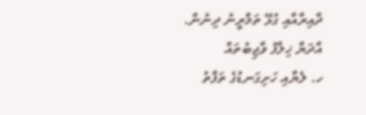ދާއިރާއާއި ގުޅޭ ތަމްރީނު ދިނުން.
އާދަޔާ ޚިލާފު ވާޖިބުތައް
ހ. ލެޔާއި ހަށިގަނޑުގެ ތަފާތު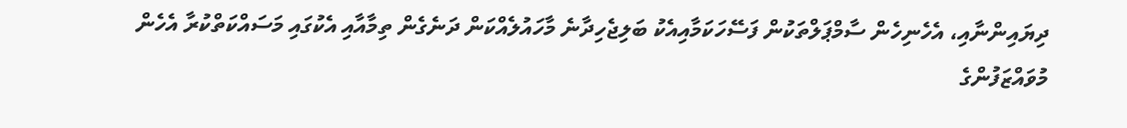ދިޔައިންނާއި، އެހެނިހެން ސާމްޕަލްތަކުން ފަސޭހަކަމާއިއެކު ބަލިޖެހިދާނެ މާހައުލެއްކަން ދަނެގެން ތިމާއާއި އެކުގައި މަސައްކަތްކުރާ އެހެން މުވައްޒަފުންގެ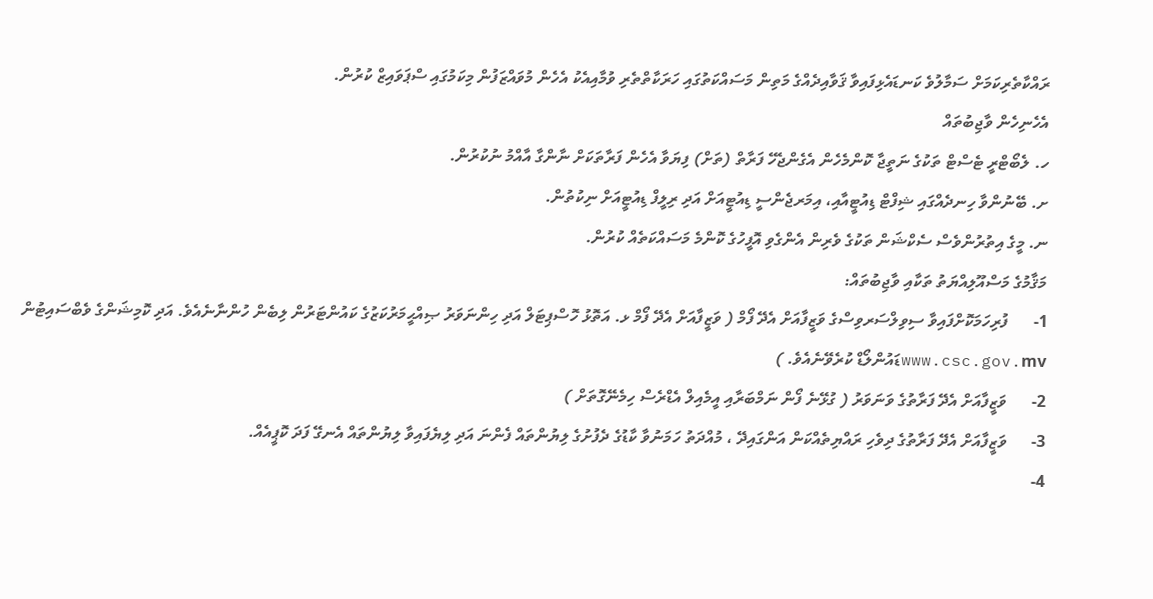ރައްކާތެރިކަމަށް ސަމާލުވެ ކަނޑައެޅިފައިވާ ޤަވާއިދެއްގެ މަތިން މަސައްކަތުގައި ހަރަކާތްތެރި ވުމާއިއެކު އެހެން މުވައްޒަފުން މިކަމުގައި ސްޕަވައިޒް ކުރުން.
އެހެނިހެން ވާޖިބުތައް
ހ. ލެބޯޓްރީ ޓެސްޓް ތަކުގެ ނަތީޖާ ކޮންމެހެން އެގެންޖެހޭ ފަރާތް (ތަށް) ފިޔަވާ އެހެން ފަރާތަކަށް ނާންގާ އާއްމު ނުކުރުން.
ށ. ބޭނުންވާ ހިނދެއްގައި ޝިފްޓް ޑިއުޓީއާއި، އިމަރޖެންސީ ޑިއުޓީއަށް އަދި ރިލީފް ޑިއުޓީއަށް ނިކުތުން.
ނ. މީގެ އިތުރުންވެސް ސެކްޝަން ތަކުގެ ވެރިން އެންގެވި އޮފީހުގެ ކޮންމެ މަސައްކަތެއް ކުރުން.
މަޤާމުގެ މަސްއޫލިއްޔަތު ތަކާއި ވާޖިބުތައް:
1-      ފުރިހަމަކޮށްފައިވާ ސިވިލްސަރވިސްގެ ވަޒީފާއަށް އެދޭ ފޯމް ( ވަޒީފާއަށް އެދޭ ފޯމް ޅ. އަތޮޅު ހޮސްޕިޓަލް އަދި ހިންނަވަރު ޞިއްޙީމަރުކަޒުގެ ކައުންޓަރުން ލިބެން ހުންނާނެއެވެ. އަދި ކޮމިޝަންގެ ވެބްސައިޓުން www.csc.gov.mvޑައުންލޯޑް ކުރެވޭނެއެވެ. )
2-      ވަޒީފާއަށް އެދޭ ފަރާތުގެ ވަނަވަރު ( ގުޅޭނެ ފޯން ނަމްބަރާއި އީމެއިލް އެޑްރެސް ހިމެނޭގޮތަށް )
3-      ވަޒީފާއަށް އެދޭ ފަރާތުގެ ދިވެހި ރައްޔިތެއްކަން އަންގައިދޭ ، މުއްދަތު ހަމަނުވާ ކާޑުގެ ދެފުށުގެ ލިޔުންތައް ފެންނަ އަދި ލިޔެފައިވާ ލިޔުންތައް އެނގޭ ފަދަ ކޮޕީއެއް.
4-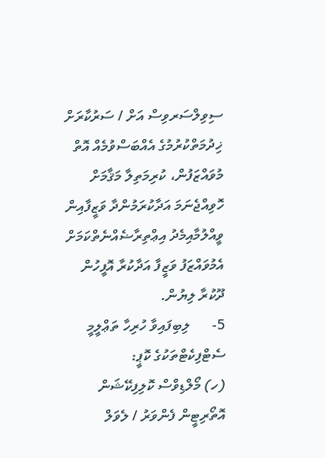ސިވިލްސަރވިސް އަށް / ސަރުކާރަށް ޚިދުމަތްކުރުމުގެ އެއްބަސްވުމެއް އޮތް މުވައްޒަފުން، ކުރިމަތިލާ މަޤާމަށް ހޮވިއްޖެނަމަ އަދާކުރަމުންދާ ވަޒީފާއިން ވީއްލުމާއިމެދު އިޢްތިރާޟެއްނެތްކަމަށް އެމުވައްޒަފު ވަޒީފާ އަދާކުރާ އޮފީހުން ދޫކުރާ ލިޔުން.
5-      ލިބިފައިވާ ހުރިހާ ތަޢްލީމީ ސެޓްފިކެޓްތަކުގެ ކޮޕީ:
(ހ) މޯލްޑިވްސް ކޮލިފިކޭޝަން އޮތޯރިޓީން ފެންވަރު / ލެވަލް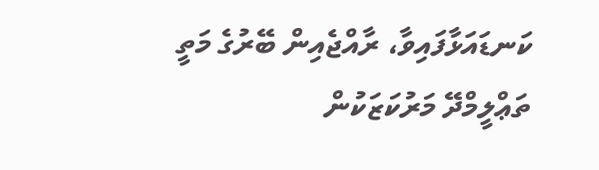ކަނޑައަޅާފައިވާ، ރާއްޖެއިން ބޭރުގެ މަތީ ތަޢްލީމްދޭ މަރުކަޒަކުން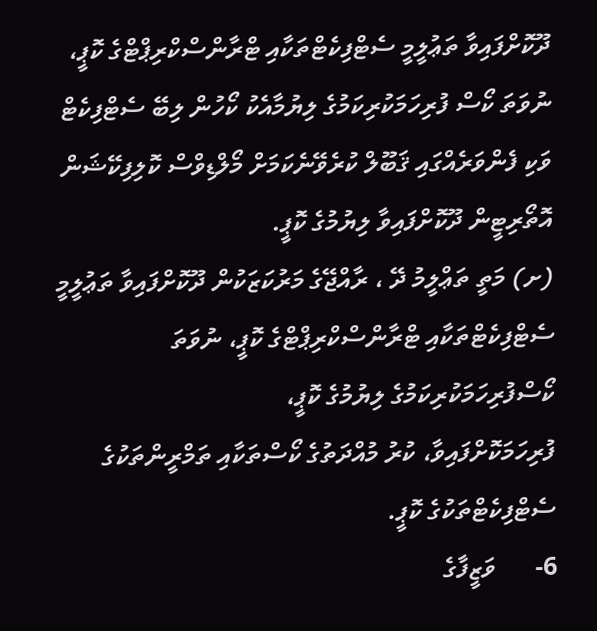ދޫކޮށްފައިވާ ތަޢުލީމީ ސެޓްފިކެޓްތަކާއި ޓްރާންސްކްރިޕްޓްގެ ކޮޕީ، ނުވަތަ ކޯސް ފުރިހަމަކުރިކަމުގެ ލިޔުމާއެކު ކޯހުން ލިބޭ ސެޓްފިކެޓް ވަކި ފެންވަރެއްގައި ޤަބޫލް ކުރެވޭނެކަމަށް މޯލްޑިވްސް ކޮލިފިކޭޝަން އޮތޯރިޓީން ދޫކޮށްފައިވާ ލިޔުމުގެ ކޮޕީ.
(ށ) މަތީ ތަޢްލީމު ދޭ ، ރާއްޖޭގެ މަރުކަޒަކުން ދޫކޮށްފައިވާ ތަޢުލީމީ ސެޓްފިކެޓްތަކާއި ޓްރާންސްކްރިޕްޓްގެ ކޮޕީ، ނުވަތަ ކޯސްފުރިހަމަކުރިކަމުގެ ލިޔުމުގެ ކޮޕީ،
ފުރިހަމަކޮށްފައިވާ، ކުރު މުއްދަތުގެ ކޯސްތަކާއި ތަމްރީންތަކުގެ ސެޓްފިކެޓްތަކުގެ ކޮޕީ.
6-      ވަޒީފާގެ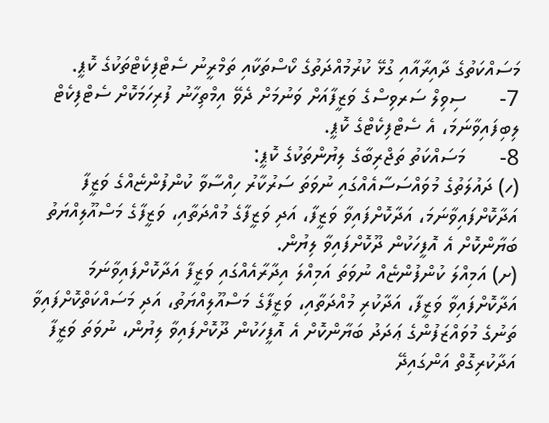މަސައްކަތުގެ ދާއިރާއާއި ގުޅޭ ކުރުމުއްދަތުގެ ކޯސްތަކާއި ތަމްރީނު ސެޓްފިކެޓްތަކުގެ ކޮޕީ.
7-      ސިވިލް ސަރވިސްގެ ވަޒީފާއަށް ވަނުމަށް ދެވޭ އިމްތިހާނު ފުރިހަމަކޮށް ސެޓްފިކެޓް ލިބިފައިވާނަމަ، އެ ސެޓްފިކެޓްގެ ކޮޕީ.
8-      މަސައްކަތު ތަޖްރިބާގެ ލިޔުންތަކުގެ ކޮޕީ:
(ހ) ދައުލަތުގެ މުވައްސަސާއެއްގައި ނުވަތަ ސަރުކާރު ހިއްސާވާ ކުންފުންޏެއްގެ ވަޒީފާ އަދާކޮށްފައިވާނަމަ، އަދާކޮށްފައިވާ ވަޒީފާ، އަދި ވަޒީފާގެ މުއްދަތާއި، ވަޒީފާގެ މަސްއޫލިއްޔަތު ބަޔާންކޮށް އެ އޮފީހަކުން ދޫކޮށްފައިވާ ލިޔުން.
(ށ) އަމިއްލަ ކުންފުންޏެއް ނުވަތަ އަމިއްލަ އިދާރާއެއްގައި ވަޒީފާ އަދާކޮށްފައިވާނަމަ އަދާކޮށްފައިވާ ވަޒީފާ، އަދާކުރި މުއްދަތާއި، ވަޒީފާގެ މަސްއޫލިއްޔަތު، އަދި މަސައްކަތްކޮށްފައިވާ ތަނުގެ މުވައްޒަފުންގެ ޢަދަދު ބަޔާންކޮށް އެ އޮފީހަކުން ދޫކޮށްފައިވާ ލިޔުން، ނުވަތަ ވަޒީފާ އަދާކުރިގޮތް އަންގައިދޭ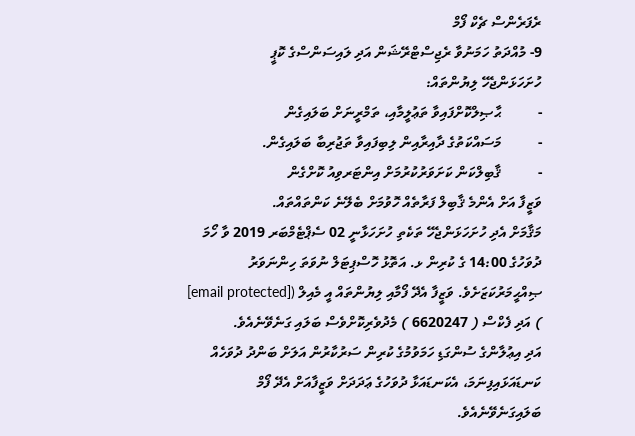ރެފަރެންސް ޗެކް ފޯމް
9- މުއްދަތު ހަމަނުވާ ރެޖިސްޓްރޭޝަން އަދި ލައިސަންސްގެ ކޮޕީ
ހުށަހަޅަންޖެހޭ ލިޔުންތައް:
-          ޙާޞިލްކޮށްފައިވާ ތަޢުލީމާއި، ތަމްރީނަށް ބަލައިގެން
-          މަސައްކަތުގެ ދާއިރާއިން ލިބިފައިވާ ތަޖުރިބާ ބަލައިގެން.
-          ޤާބިލްކަން ކަށަވަރުކުރުމަށް އިންޓަރވިއު ކޮށްގެން
ވަޒީފާ އަށް އެންމެ ޤާބިލް ފަރާތެއް ހޮވުމަށް ބެލޭނެ ކަންތައްތައް.
މަޤާމަށް އެދި ހުށަހަޅަންޖެހޭ ތަކެތި ހުށަހަޅާނީ 02 ސެޕްޓެމްބަރ 2019 ވާ ހޯމަ ދުވަހުގެ 14:00 ގެ ކުރިން ޅ. އަތޮޅު ހޮސްޕިޓަލް ނުވަތަ ހިންނަވަރު ޞިއްޙީމަރުކަޒަށެވެ. ވަޒީފާ އެދޭ ފޯމާއި ލިޔުންތައް އީ މެއިލް ([email protected] ) އަދި ފެކްސް ( 6620247 ) މެދުވެރިކޮށްވެސް ބަލައި ގަނެވޭނެއެވެ.
އަދި އިޢުލާންގެ ސުންގަޑި ހަމަވުމުގެ ކުރިން ސަރުކާރުން އަލަށް ބަންދު ދުވަހެއް ކަނޑައަޅައިފިނަމަ، އެކަނޑައަޅާ ދުވަހުގެ ޢަދަދަށް ވަޒީފާއަށް އެދޭ ފޯމް ބަލައިގަނެވޭނެއެވެ.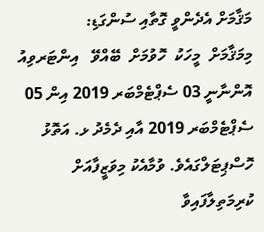މަޤާމަށް އެދެންވީ ގޮތާއި ސުންގަޑި:
މިމަޤާމަށް  މީހަކު  ހޮވުމަށް  ބޭއްވޭ   އިންޓަރވިއު  އޮންނާނީ 03 ސެޕްޓެމްބަރ 2019 އިން 05 ސެޕްޓެމްބަރ 2019 އާއި ދެމެދު ޅ. އަތޮޅު ހޮސްޕިޓަލްގައެވެ. ވުމާއެކު މިވަޒީފާއަށް ކުރިމަތިލާފައިވާ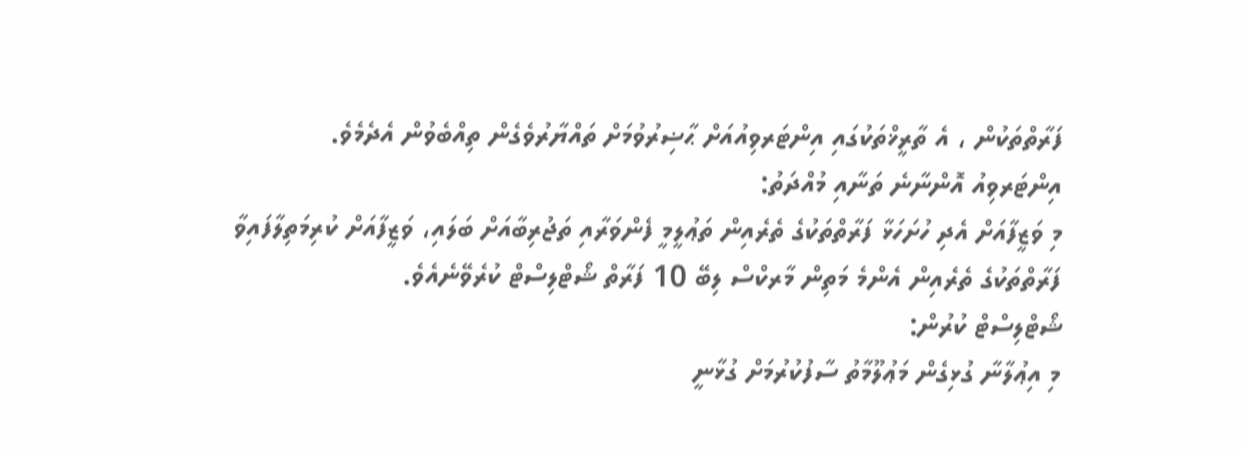ފަރާތްތަކުން ، އެ ތާރީޚްތަކުގައި އިންޓަރވިއުއަށް ޙާޟިރުވުމަށް ތައްޔާރުވެގެން ތިއްބެވުން އެދެމެވެ.
އިންޓަރވިއު އޮންނާނެ ތަނާއި މުއްދަތު:
މި ވަޒީފާއަށް އެދި ހުށަހަޅާ ފަރާތްތަކުގެ ތެރެއިން ތަޢުލީމީ ފެންވަރާއި ތަޖުރިބާއަށް ބަލައި، ވަޒީފާއަށް ކުރިމަތިލާފައިވާ ފަރާތްތަކުގެ ތެރެއިން އެންމެ މަތިން މާރކްސް ލިބޭ 10 ފަރާތް ޝޯޓްލިސްޓް ކުރެވޭނެއެވެ.
ޝޯޓްލިސްޓް ކުރުން:
މި އިޢުލާނާ ގުޅިގެން މަޢުލޫމާތު ސާފުކުރުމަށް ގުޅާނީ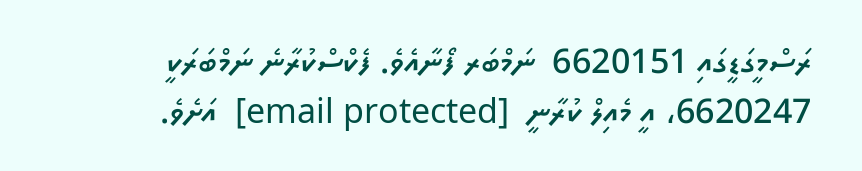ރަސްމީގަޑީގައި 6620151  ނަމްބަރ ފޯނާއެވެ. ފެކްސްކުރާނެ ނަމްބަރަކީ 6620247، އީ މެއިލް ކުރާނީ  [email protected]  އަށެވެ.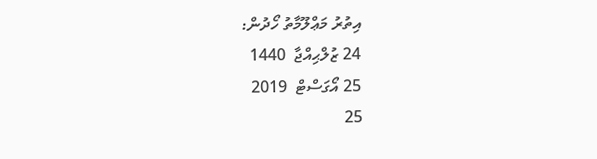އިތުރު މަޢްލޫމާތު ހޯދުން:
24 ޒުލްޙިއްޖާ  1440
25 އޯގަސްޓް  2019
25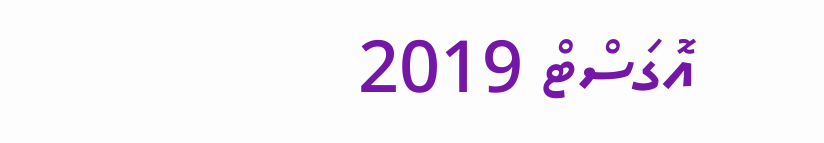އޮގަސްޓް 2019